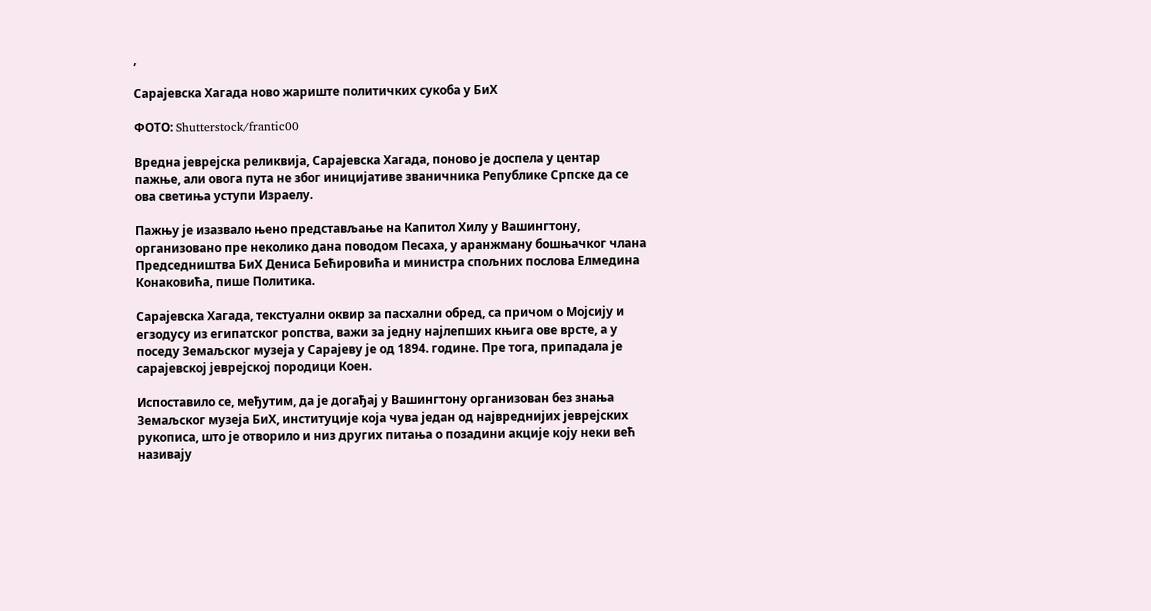,

Сарајевска Хагадa ново жариште политичких сукоба у БиХ

ФОТО: Shutterstock/frantic00

Вредна јеврејска реликвија, Сарајевска Хагада, поново је доспела у центар пажње, али овога пута не због иницијативе званичника Републике Српске да се ова светиња уступи Израелу.

Пажњу је изазвало њено представљање на Капитол Хилу у Вашингтону, организовано пре неколико дана поводом Песаха, у аранжману бошњачког члана Председништва БиХ Дениса Бећировића и министра спољних послова Елмедина Конаковића, пише Политика.

Сарајевска Хагада, текстуални оквир за пасхални обред, са причом о Мојсију и егзодусу из египатског ропства, важи за једну најлепших књига ове врсте, а у поседу Земаљског музеја у Сарајеву је од 1894. године. Пре тога, припадала је сарајевској јеврејској породици Коен.

Испоставило се, међутим, да је догађај у Вашингтону организован без знања Земаљског музеја БиХ, институције која чува један од највреднијих јеврејских рукописа, што је отворило и низ других питања о позадини акције коју неки већ називају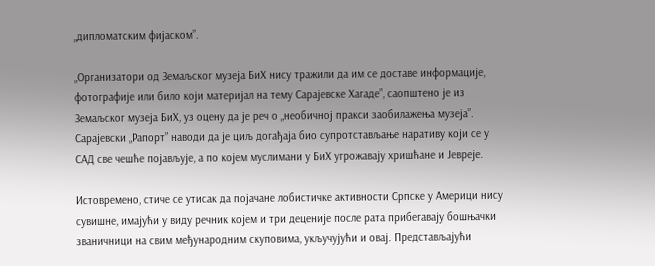„дипломатским фијаском”.

„Организатори од Земаљског музеја БиХ нису тражили да им се доставе информације, фотографије или било који материјал на тему Сарајевске Хагаде”, саопштено је из Земаљског музеја БиХ, уз оцену да је реч о „необичној пракси заобилажења музеја”. Сарајевски „Рапорт” наводи да је циљ догађаја био супротстављање наративу који се у САД све чешће појављује, а по којем муслимани у БиХ угрожавају хришћане и Јевреје.

Истовремено, стиче се утисак да појачане лобистичке активности Српске у Америци нису сувишне, имајући у виду речник којем и три деценије после рата прибегавају бошњачки званичници на свим међународним скуповима, укључујући и овај. Представљајући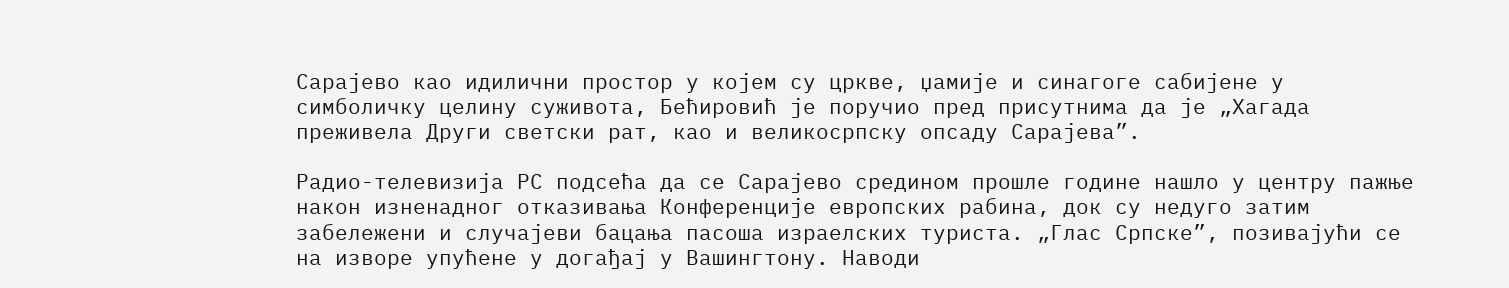Сарајево као идилични простор у којем су цркве, џамије и синагоге сабијене у симболичку целину суживота, Бећировић је поручио пред присутнима да је „Хагада преживела Други светски рат, као и великосрпску опсаду Сарајева”.

Радио-телевизија РС подсећа да се Сарајево средином прошле године нашло у центру пажње након изненадног отказивања Конференције европских рабина, док су недуго затим забележени и случајеви бацања пасоша израелских туриста. „Глас Српске”, позивајући се на изворе упућене у догађај у Вашингтону. Наводи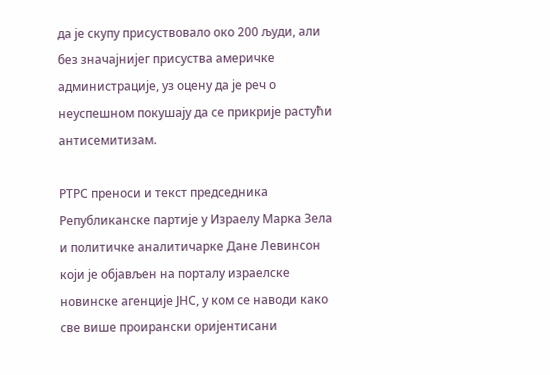да је скупу присуствовало око 200 људи, али без значајнијег присуства америчке администрације, уз оцену да је реч о неуспешном покушају да се прикрије растући антисемитизам.

РТРС преноси и текст председника Републиканске партије у Израелу Марка Зела и политичке аналитичарке Дане Левинсон који је објављен на порталу израелске новинске агенције ЈНС, у ком се наводи како све више проирански оријентисани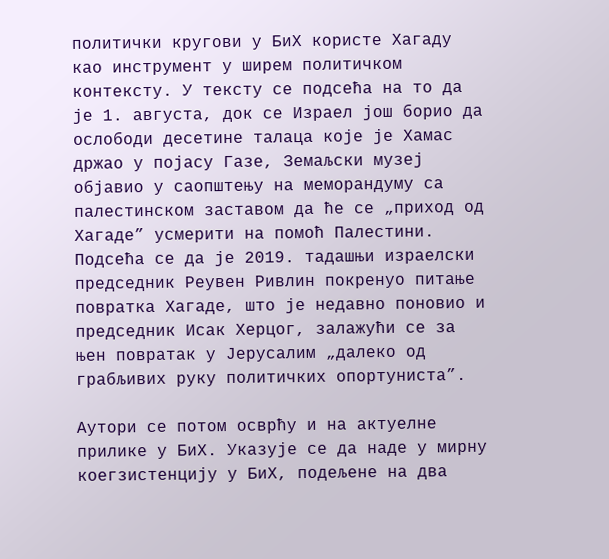политички кругови у БиХ користе Хагаду као инструмент у ширем политичком контексту. У тексту се подсећа на то да је 1. августа, док се Израел још борио да ослободи десетине талаца које је Хамас држао у појасу Газе, Земаљски музеј објавио у саопштењу на меморандуму са палестинском заставом да ће се „приход од Хагаде” усмерити на помоћ Палестини. Подсећа се да је 2019. тадашњи израелски председник Реувен Ривлин покренуо питање повратка Хагаде, што је недавно поновио и председник Исак Херцог, залажући се за њен повратак у Јерусалим „далеко од грабљивих руку политичких опортуниста”.

Аутори се потом осврћу и на актуелне прилике у БиХ. Указује се да наде у мирну коегзистенцију у БиХ, подељене на два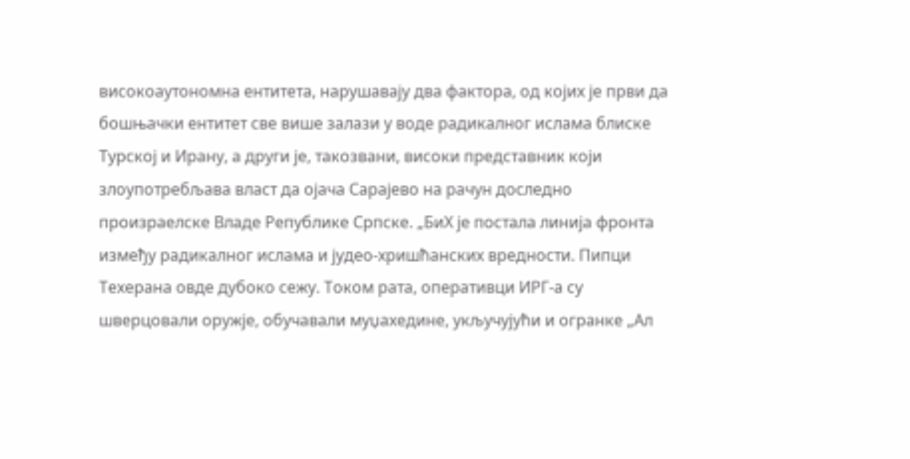високоаутономна ентитета, нарушавају два фактора, од којих је први да бошњачки ентитет све више залази у воде радикалног ислама блиске Турској и Ирану, а други је, такозвани, високи представник који злоупотребљава власт да ојача Сарајево на рачун доследно произраелске Владе Републике Српске. „БиХ је постала линија фронта између радикалног ислама и јудео-хришћанских вредности. Пипци Техерана овде дубоко сежу. Током рата, оперативци ИРГ-а су шверцовали оружје, обучавали муџахедине, укључујући и огранке „Ал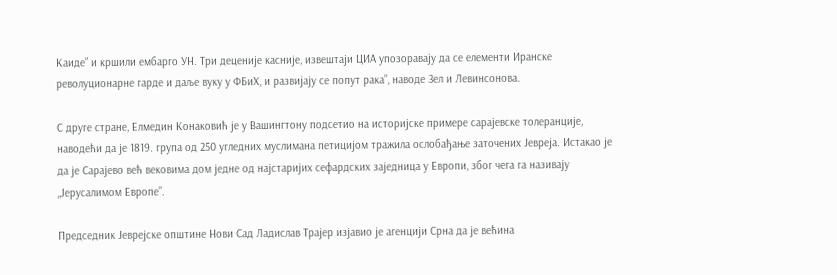Каиде” и кршили ембарго УН. Три деценије касније, извештаји ЦИА упозоравају да се елементи Иранске револуционарне гарде и даље вуку у ФБиХ, и развијају се попут рака”, наводе Зел и Левинсонова.

С друге стране, Елмедин Конаковић је у Вашингтону подсетио на историјске примере сарајевске толеранције, наводећи да је 1819. група од 250 угледних муслимана петицијом тражила ослобађање заточених Јевреја. Истакао је да је Сарајево већ вековима дом једне од најстаријих сефардских заједница у Европи, због чега га називају „Јерусалимом Европе”.

Председник Јеврејске општине Нови Сад Ладислав Трајер изјавио је агенцији Срна да је већина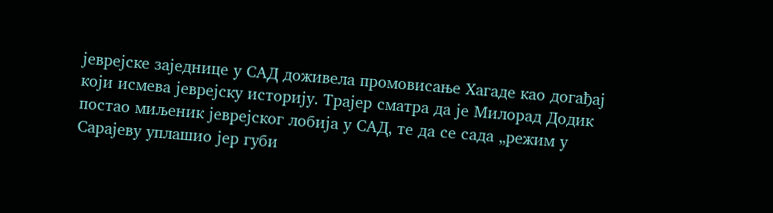јеврејске заједнице у САД доживела промовисање Хагаде као догађај који исмева јеврејску историју. Трајер сматра да је Милорад Додик постао миљеник јеврејског лобија у САД, те да се сада „режим у Сарајеву уплашио јер губи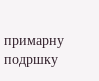примарну подршку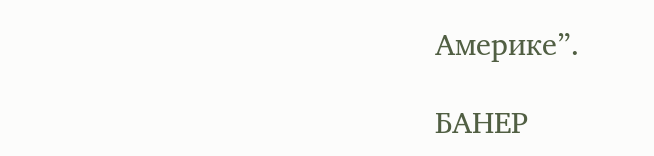Америке”.

БАНЕР